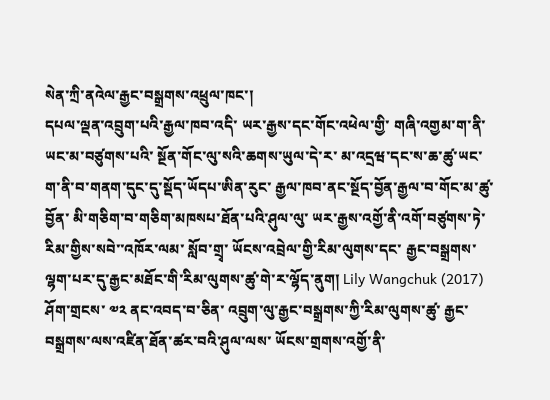སེན་ཀྲི་ནའེལ་རྒྱང་བསྒྲགས་འཕྲུལ་ཁང་།
དཔལ་ལྡན་འབྲུག་པའི་རྒྱལ་ཁབ་འདི་ ཡར་རྒྱས་དང་གོང་འཕེལ་གྱི་ གཞི་འགྱམ་ག་ནི་ཡང་མ་བཙུགས་པའི་ སྔོན་གོང་ལུ་སའི་ཆགས་ཡུལ་དེ་ར་ མ་འདྲཝ་དང་ས་ཆ་ཚུ་ཡང་ ག་ནི་བ་གནག་དུང་དུ་སྡོད་ཡོདཔ་ཨིན་རུང་ རྒྱལ་ཁབ་ནང་སྔོད་བྱོན་རྒྱལ་བ་གོང་མ་ཚུ་བྱོན་ མི་གཅིག་བ་གཅིག་མཁསཔ་ཐོན་པའི་ཤུལ་ལུ་ ཡར་རྒྱས་འགྱོ་ནི་འགོ་བཙུགས་ཏེ་ རིམ་གྱིས་སབེ་་འཁོར་ལམ་ སློབ་གྲྭ་ ཡོངས་འབྲེལ་གྱི་རིམ་ལུགས་དང་ རྒྱང་བསྒྲགས་ལྷག་པར་དུ་རྒྱང་མཐོང་གི་རིམ་ལུགས་ཚུ་གེ་ར་ལྷོད་ནུག། Lily Wangchuk (2017) ཤོག་གྲངས་ ༧༢ ནང་འབད་བ་ཅིན་ འབྲུག་ལུ་རྒྱང་བསྒྲགས་ཀྱི་རིམ་ལུགས་ཚུ་ རྒྱང་བསྒྲགས་ལས་འཛིན་ཐོན་ཚར་བའི་ཤུལ་ལས་ ཡོངས་གྲགས་འགྱོ་ནི་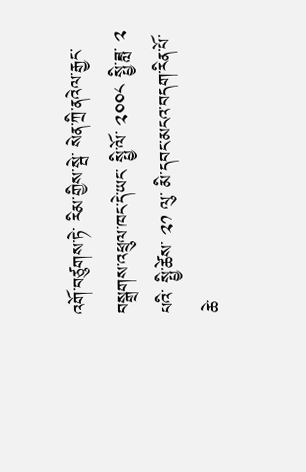འགོ་བཙུགས་ཏེ་ རིམ་གྱིས་སྦེ་ སེན་ཀྲི་ནའེལ་རྒྱང་བསྒྲགས་འཕྲུལ་ཁང་དེ་ཡང་ སྤྱི་ལོ་ ༢༠༠༨ སྤྱི་ཟླ་ ༢ པའི་ སྤྱི་ཚེས་ ༢༡ ལུ་ མི་དབང་མངའ་བདག་རིན་པོ་ཆེ་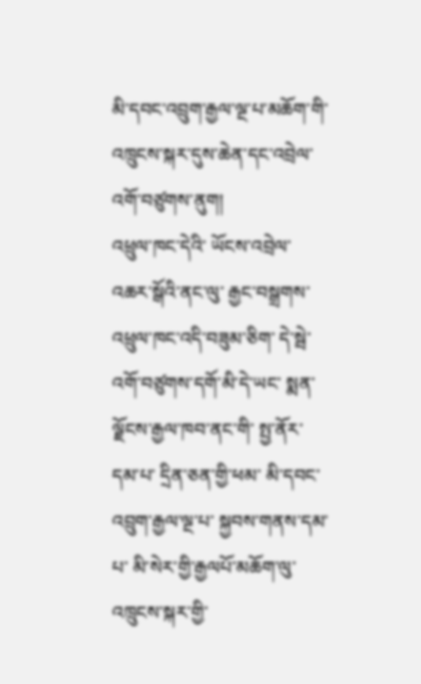མི་དབང་འབྲུག་རྒྱལ་ལྔ་པ་མཆོག་གི་ འཁྲུངས་སྐར་དུས་ཆེན་དང་འབྲེལ་ འགོ་བཙུགས་ནུག།
འཕྲུལ་ཁང་དེའི་ ཡོངས་འབྲེལ་འཆར་སྒོའི་ནང་ལུ་ རྒྱང་བསྒྲགས་འཕྲུལ་ཁང་འདི་བཟུམ་ཅིག་ དེ་སྦེ་འགོ་བཙུགས་དགོ་མི་དེ་ཡང་ སྨན་ལྗོངས་རྒྱལ་ཁབ་ནང་གི་ སྤྱ་ནོར་དམ་པ་ དྲིན་ཅན་གྱི་ཕམ་ མི་དབང་འབྲུག་རྒྱལ་ལྔ་པ་ སྐྱབས་གནས་དམ་པ་ མི་སེར་གྱི་རྒྱལཔོ་མཆོག་ལུ་ འཁྲུངས་སྐར་གྱི་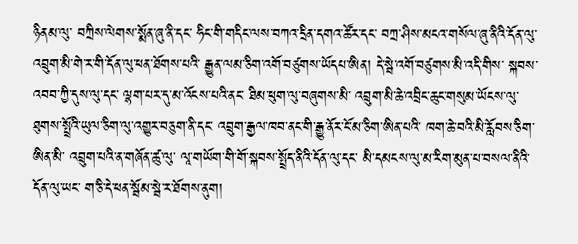ཉིནམ་ལུ་ བཀྲིས་ལེགས་སྨོན་ཞུ་ནི་དང་ ཧིང་གི་གདིང་ལས་བཀའ་དྲིན་དགའ་ཚོར་དང་ བཀྲ་ཤིས་མངའ་གསོལ་ཞུ་ནིའི་དོན་ལུ་ འབྲུག་མི་གེ་ར་གི་དོན་ལུ་ཕན་ཐོགས་པའི་ རྒྱུན་ལམ་ཅིག་འགོ་བཙུགས་ཡོདཔ་ཨིན། དེ་སྦེ་འགོ་བཙུགས་མི་འདི་གིས་ སྐབས་འབབ་ཀྱི་དུས་ལུ་དང་ ལྷག་པར་དུ་མ་འོངས་པའི་ནང་ ཐིམ་ཕུག་ལུ་བཞུགས་མི་ འབྲུག་མི་ཆེ་འབྲིང་ཆུང་གསུམ་ཡོངས་ལུ་ ཐུགས་སྤྲོའི་ཡུལ་ཅིག་ལུ་འགྱུར་བཅུག་ནི་དང་ འབྲུག་རྒྱལ་ཁབ་ནང་གི་རྒྱུ་ནོར་ངོ་མ་ཅིག་ཨིན་པའི་ ཁག་ཆེ་བའི་མི་རློབས་ཅིག་ཨིན་མི་ འབྲུག་པའི་ན་གཞོན་ཚུ་ལུ་ ལཱ་གཡོག་གི་གོ་སྐབས་སྤྲོད་ནིའི་དོན་ལུ་དང་ མི་དམངས་ལུ་མ་རིག་མུན་པ་བསལ་ནིའི་དོན་ལུ་ཡང་ ག་ཅི་དེ་ཕན་སྦོམ་སྦེ་ར་ཐོགས་ནུག།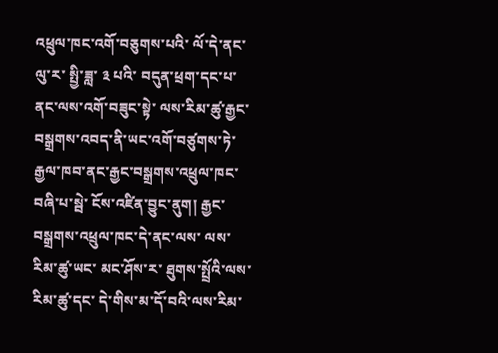འཕྲུལ་ཁང་འགོ་བཅུགས་པའི་ ལོ་དེ་ནང་ལུ་ར་ སྤྱི་ཟླ་ ༣ པའི་ བདུན་ཕྲག་དང་པ་ནང་ལས་འགོ་བཟུང་སྟེ་ ལས་རིམ་ཚུ་རྒྱང་བསྒྲགས་འབད་ནི་ཡང་འགོ་བཙུགས་ཏེ་ རྒྱལ་ཁབ་ནང་རྒྱང་བསྒྲགས་འཕྲུལ་ཁང་བཞི་པ་སྦེ་ ངོས་འཛིན་བྱུང་ནུག། རྒྱང་བསྒྲགས་འཕྲུལ་ཁང་དེ་ནང་ལས་ ལས་རིམ་ཚུ་ཡང་ མང་ཤོས་ར་ ཐུགས་སྤྲོའི་ལས་རིམ་ཚུ་དང་ དེ་གིས་མ་དོ་བའི་ལས་རིམ་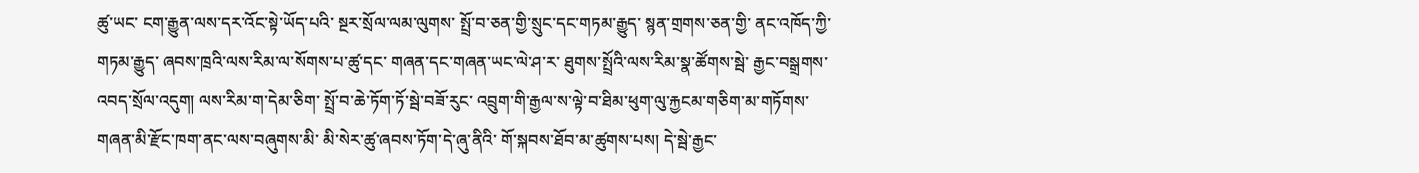ཚུ་ཡང་ ངག་རྒྱུན་ལས་དར་འོང་སྟེ་ཡོད་པའི་ སྔར་སྲོལ་ལམ་ལུགས་ སྤྲོ་བ་ཅན་གྱི་སྲུང་དང་གཏམ་རྒྱུད་ སྙན་གྲགས་ཅན་གྱི་ ནང་འཁོད་ཀྱི་གཏམ་རྒྱུད་ ཞབས་ཁྲའི་ལས་རིམ་ལ་སོགས་པ་ཚུ་དང་ གཞན་དང་གཞན་ཡང་ལེ་ཤ་ར་ ཐུགས་སྤྲོའི་ལས་རིམ་སྣ་ཚོགས་སྦེ་ རྒྱང་བསྒྲགས་འབད་སྲོལ་འདུག། ལས་རིམ་ག་དེམ་ཅིག་ སྤྲོ་བ་ཆེ་ཏོག་ཏོ་སྦེ་བཟོ་རུང་ འབྲུག་གི་རྒྱལ་ས་ལྟེ་བ་ཐིམ་ཕུག་ལུ་རྐྱངམ་གཅིག་མ་གཏོགས་ གཞན་མི་རྫོང་ཁག་ནང་ལས་བཞུགས་མི་ མི་སེར་ཚུ་ཞབས་ཏོག་དེ་ཞུ་ནིའི་ གོ་སྐབས་ཐོབ་མ་ཚུགས་པས། དེ་སྦེ་རྒྱང་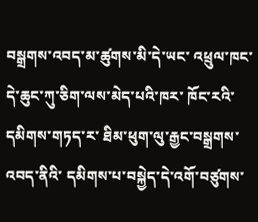བསྒྲགས་འབད་མ་ཚུགས་མི་དེ་ཡང་ འཕྲུལ་ཁང་དེ་ཆུང་ཀུ་ཅིག་ལས་མེད་པའི་ཁར་ ཁོང་རའི་དམིགས་གཏད་ར་ ཐིམ་ཕུག་ལུ་རྒྱང་བསྒྲགས་འབད་ནིའི་ དམིགས་པ་བསྐྱེད་དེ་འགོ་བཙུགས་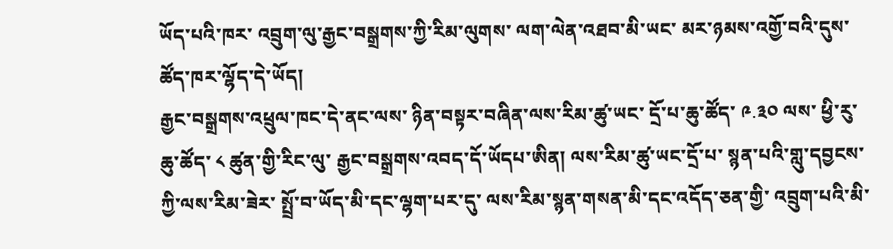ཡོད་པའི་ཁར་ འབྲུག་ལུ་རྒྱང་བསྒྲགས་ཀྱི་རིམ་ལུགས་ ལག་ལེན་འཐབ་མི་ཡང་ མར་ཉམས་འགྱོ་བའི་དུས་ཚོད་ཁར་ལྷོད་དེ་ཡོད།
རྒྱང་བསྒྲགས་འཕྲུལ་ཁང་དེ་ནང་ལས་ ཉིན་བསྟར་བཞིན་ལས་རིམ་ཚུ་ཡང་ དྲོ་པ་ཆུ་ཚོད་ ༩.༣༠ ལས་ ཕྱི་རུ་ཆུ་ཚོད་ ༨ ཚུན་གྱི་རིང་ལུ་ རྒྱང་བསྒྲགས་འབད་དོ་ཡོདཔ་ཨིན། ལས་རིམ་ཚུ་ཡང་དྲོ་པ་ སྙན་པའི་གླུ་དབྱངས་ཀྱི་ལས་རིམ་ཟེར་ སྤྲོ་བ་ཡོད་མི་དང་ལྷག་པར་དུ་ ལས་རིམ་སྙན་གསན་མི་དང་འདོད་ཅན་གྱི་ འབྲུག་པའི་མི་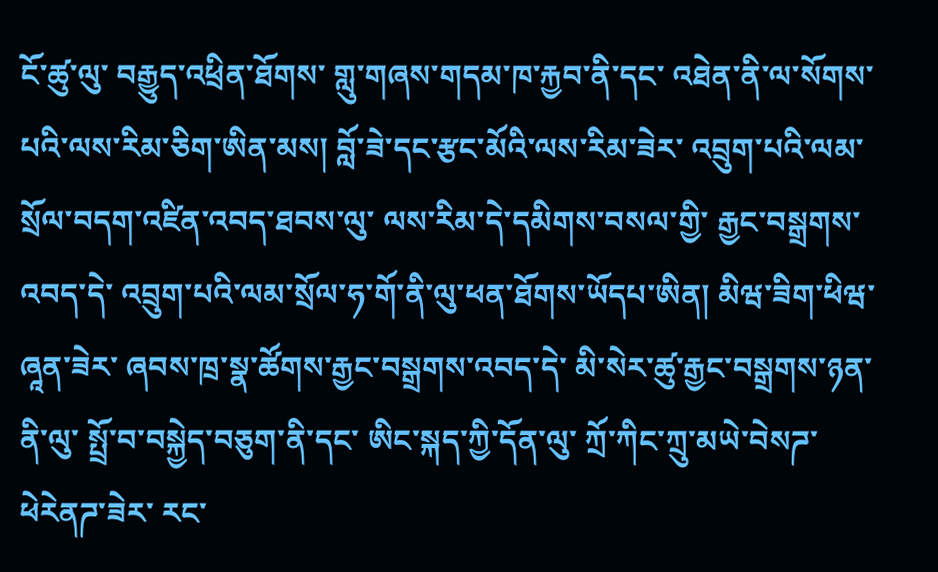ངོ་ཚུ་ལུ་ བརྒྱུད་འཕྲིན་ཐོགས་ གླུ་གཞས་གདམ་ཁ་རྐྱབ་ནི་དང་ འཐེན་ནི་ལ་སོགས་པའི་ལས་རིམ་ཅིག་ཨིན་མས། བློ་ཟེ་དང་རྩང་མོའི་ལས་རིམ་ཟེར་ འབྲུག་པའི་ལམ་སྲོལ་བདག་འཛིན་འབད་ཐབས་ལུ་ ལས་རིམ་དེ་དམིགས་བསལ་གྱི་ རྒྱང་བསྒྲགས་འབད་དེ་ འབྲུག་པའི་ལམ་སྲོལ་ཧ་གོ་ནི་ལུ་ཕན་ཐོགས་ཡོདཔ་ཨིན། མིཝ་ཟིག་ཕིཝ་ཞཱན་ཟེར་ ཞབས་ཁྲ་སྣ་ཚོགས་རྒྱང་བསྒྲགས་འབད་དེ་ མི་སེར་ཚུ་རྒྱང་བསྒྲགས་ཉན་ནི་ལུ་ སྤྲོ་བ་བསྐྱེད་བཅུག་ནི་དང་ ཨིང་སྐད་ཀྱི་དོན་ལུ་ ཀྲོ་ཀིང་ཀྲུ་མཡེ་བེསཌ་ཕེརེནཌ་ཟེར་ རང་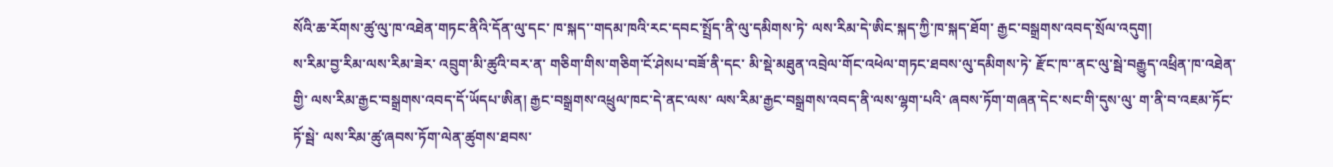སོའི་ཆ་རོགས་ཚུ་ལུ་ཁ་འཐེན་གཏང་ནིའི་དོན་ལུ་དང་ ཁ་སྐད་་གདམ་ཁའི་རང་དབང་སྤྲོད་ནི་ལུ་དམིགས་ཏེ་ ལས་རིམ་དེ་ཨིང་སྐད་ཀྱི་ཁ་སྐད་ཐོག་ རྒྱང་བསྒྲགས་འབད་སྲོལ་འདུག།
ས་རིམ་བྱ་རིམ་ལས་རིམ་ཟེར་ འབྲུག་མི་ཚུའི་བར་ན་ གཅིག་གིས་གཅིག་ངོ་ཤེསཔ་བཟོ་ནི་དང་ མི་སྡེ་མཐུན་འབྲེལ་གོང་འཕེལ་གཏང་ཐབས་ལུ་དམིགས་ཏེ་ རྫོང་ཁ་་ནང་ལུ་སྦེ་བརྒྱུད་འཕྲིན་ཁ་འཐེན་གྱི་ ལས་རིམ་རྒྱང་བསྒྲགས་འབད་དོ་ཡོདཔ་ཨིན། རྒྱང་བསྒྲགས་འཕྲུལ་ཁང་དེ་ནང་ལས་ ལས་རིམ་རྒྱང་བསྒྲགས་འབད་ནི་ལས་ལྷག་པའི་ ཞབས་ཏོག་གཞན་དེང་སང་གི་དུས་ལུ་ ག་ནི་བ་འཇམ་ཏོང་ཏོ་སྦེ་ ལས་རིམ་ཚུ་ཞབས་ཏོག་ལེན་ཚུགས་ཐབས་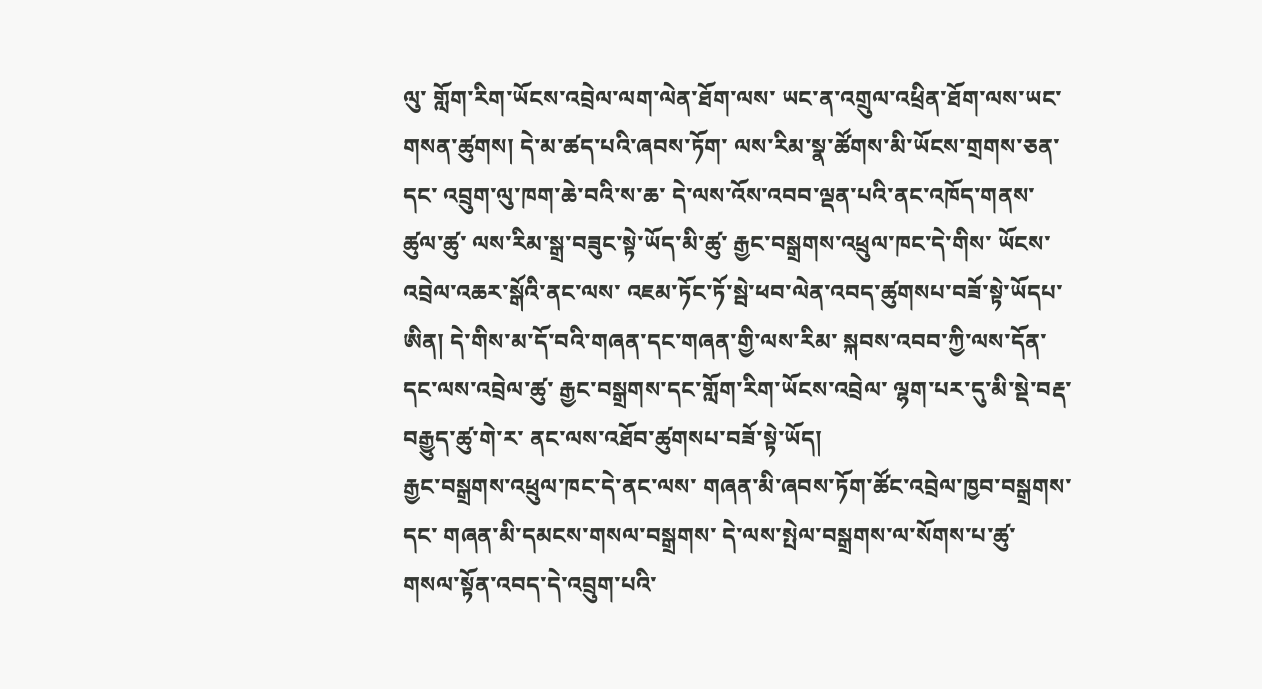ལུ་ གློག་རིག་ཡོངས་འབྲེལ་ལག་ལེན་ཐོག་ལས་ ཡང་ན་འགྲུལ་འཕྲིན་ཐོག་ལས་ཡང་གསན་ཚུགས། དེ་མ་ཚད་པའི་ཞབས་ཏོག་ ལས་རིམ་སྣ་ཚོགས་མི་ཡོངས་གྲགས་ཅན་དང་ འབྲུག་ལུ་ཁག་ཆེ་བའི་ས་ཆ་ དེ་ལས་འོས་འབབ་ལྡན་པའི་ནང་འཁོད་གནས་ཚུལ་ཚུ་ ལས་རིམ་སྒྲ་བཟུང་སྟེ་ཡོད་མི་ཚུ་ རྒྱང་བསྒྲགས་འཕྲུལ་ཁང་དེ་གིས་ ཡོངས་འབྲེལ་འཆར་སྒོའི་ནང་ལས་ འཇམ་ཏོང་ཏོ་སྦེ་ཕབ་ལེན་འབད་ཚུགསཔ་བཟོ་སྟེ་ཡོདཔ་ཨིན། དེ་གིས་མ་དོ་བའི་གཞན་དང་གཞན་གྱི་ལས་རིམ་ སྐབས་འབབ་ཀྱི་ལས་དོན་དང་ལས་འབྲེལ་ཚུ་ རྒྱང་བསྒྲགས་དང་གློག་རིག་ཡོངས་འབྲེལ་ ལྷག་པར་དུ་མི་སྡེ་བརྡ་བརྒྱུད་ཚུ་གེ་ར་ ནང་ལས་འཐོབ་ཚུགསཔ་བཟོ་སྟེ་ཡོད།
རྒྱང་བསྒྲགས་འཕྲུལ་ཁང་དེ་ནང་ལས་ གཞན་མི་ཞབས་ཏོག་ཚོང་འབྲེལ་ཁྱབ་བསྒྲགས་དང་ གཞན་མི་དམངས་གསལ་བསྒྲགས་ དེ་ལས་སྤེལ་བསྒྲགས་ལ་སོགས་པ་ཚུ་ གསལ་སྟོན་འབད་དེ་འབྲུག་པའི་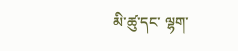མི་ཚུ་དང་ ལྷག་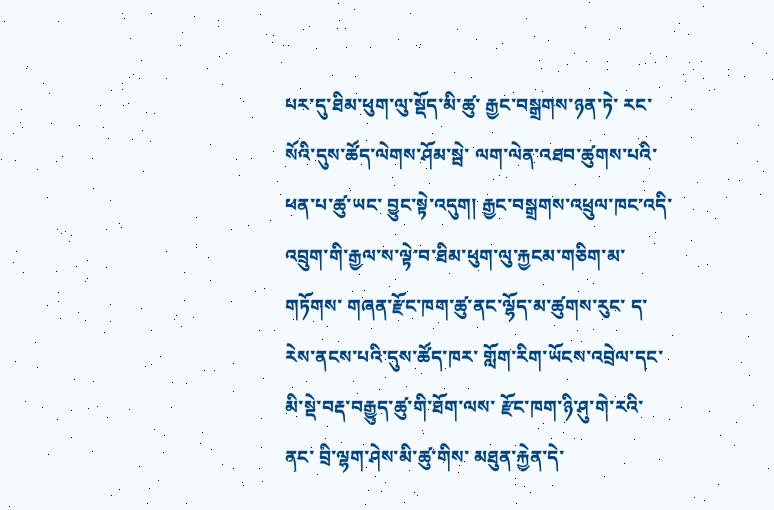པར་དུ་ཐིམ་ཕུག་ལུ་སྡོད་མི་ཚུ་ རྒྱང་བསྒྲགས་ཉན་ཏེ་ རང་སོའི་དུས་ཚོད་ལེགས་ཤོམ་སྦེ་ ལག་ལེན་འཐབ་ཚུགས་པའི་ཕན་པ་ཚུ་ཡང་ བྱུང་སྟེ་འདུག། རྒྱང་བསྒྲགས་འཕྲུལ་ཁང་འདི་ འབྲུག་གི་རྒྱལ་ས་ལྟེ་བ་ཐིམ་ཕུག་ལུ་རྐྱངམ་གཅིག་མ་གཏོགས་ གཞན་རྫོང་ཁག་ཚུ་ནང་ལྷོད་མ་ཚུགས་རུང་ ད་རེས་ནངས་པའི་དུས་ཚོད་ཁར་ གློག་རིག་ཡོངས་འབྲེལ་དང་ མི་སྡེ་བརྡ་བརྒྱུད་ཚུ་གི་ཐོག་ལས་ རྫོང་ཁག་ཉི་ཤུ་གེ་རའི་ནང་ བྲི་ལྷག་ཤེས་མི་ཚུ་གིས་ མཐུན་རྐྱེན་དེ་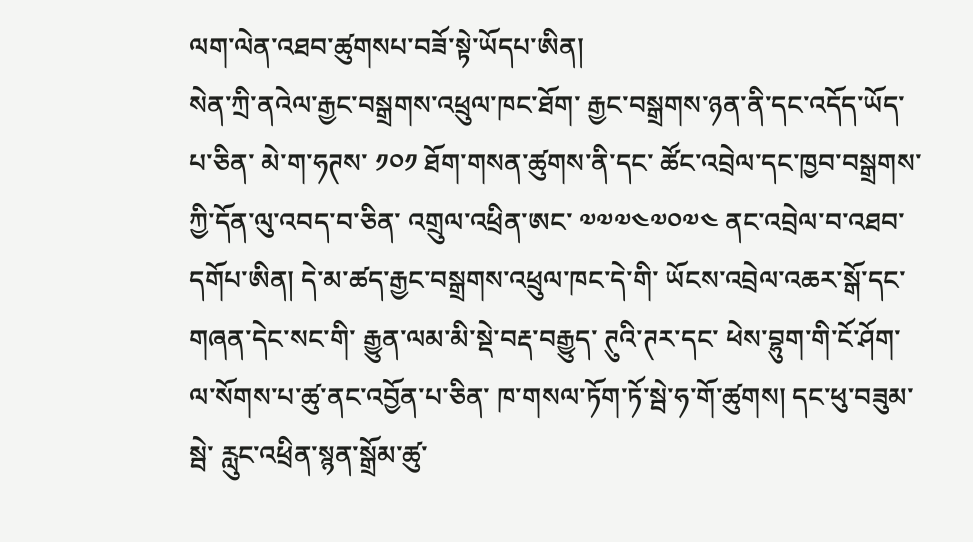ལག་ལེན་འཐབ་ཚུགསཔ་བཟོ་སྟེ་ཡོདཔ་ཨིན།
སེན་ཀྲི་ནའེལ་རྒྱང་བསྒྲགས་འཕྲུལ་ཁང་ཐོག་ རྒྱང་བསྒྲགས་ཉན་ནི་དང་འདོད་ཡོད་པ་ཅིན་ མེ་ག་ཧཊས་ ༡༠༡ ཐོག་གསན་ཚུགས་ནི་དང་ ཚོང་འབྲེལ་དང་ཁྱབ་བསྒྲགས་ཀྱི་དོན་ལུ་འབད་བ་ཅིན་ འགྲུལ་འཕྲིན་ཨང་ ༧༧༧༤༧༠༧༤ ནང་འབྲེལ་བ་འཐབ་དགོཔ་ཨིན། དེ་མ་ཚད་རྒྱང་བསྒྲགས་འཕྲུལ་ཁང་དེ་གི་ ཡོངས་འབྲེལ་འཆར་སྒོ་དང་ གཞན་དེང་སང་གི་ རྒྱུན་ལམ་མི་སྡེ་བརྡ་བརྒྱུད་ ཊུའི་ཊར་དང་ ཕེས་བྷུག་གི་ངོ་ཤོག་ལ་སོགས་པ་ཚུ་ནང་འབྱོན་པ་ཅིན་ ཁ་གསལ་ཏོག་ཏོ་སྦེ་ཧ་གོ་ཚུགས། དང་ཕུ་བཟུམ་སྦེ་ རླུང་འཕྲིན་སྙན་སྒྲོམ་ཚུ་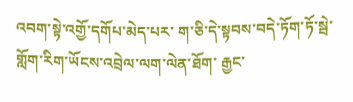འབག་སྟེ་འགྱོ་དགོཔ་མེད་པར་ ག་ཅི་དེ་སྟབས་བདེ་ཏོག་ཏོ་སྦེ་ གློག་རིག་ཡོངས་འབྲེལ་ལག་ལེན་ཐོག་ རྒྱང་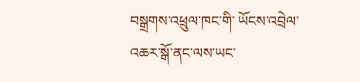བསྒྲགས་འཕྲུལ་ཁང་གི་ ཡོངས་འབྲེལ་འཆར་སྒོ་ནང་ལས་ཡང་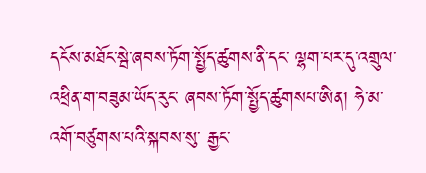དངོས་མཐོང་སྦེ་ཞབས་ཏོག་སྤྱོད་ཚུགས་ནི་དང་ ལྷག་པར་དུ་འགྲུལ་འཕྲིན་ག་བཟུམ་ཡོད་རུང་ ཞབས་ཏོག་སྤྱོད་ཚུགསཔ་ཨིན། ཧེ་མ་འགོ་བཙུགས་པའི་སྐབས་སུ་ རྒྱང་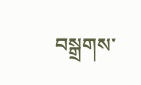བསྒྲགས་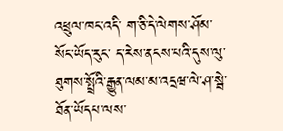འཕྲུལ་ཁང་འདི་ ག་ཅི་དེ་ལེགས་ཤོམ་སོང་ཡོད་རུང་ ད་རེས་ནངས་པའི་དུས་ལུ་ ཐུགས་སྤྲོའི་རྒྱུན་ལམ་མ་འདྲཝ་ལེ་ཤ་སྦེ་ ཐོན་ཡོདཔ་ལས་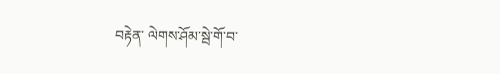བརྟེན་ ལེགས་ཤོམ་སྦེ་གོ་བ་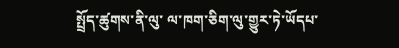སྤྲོད་ཚུགས་ནི་ལུ་ ལ་ཁག་ཅིག་ལུ་གྱུར་ཏེ་ཡོདཔ་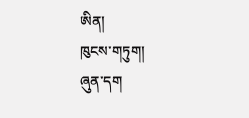ཨིན།
ཁུངས་གཏུག།
ཞུན་དག